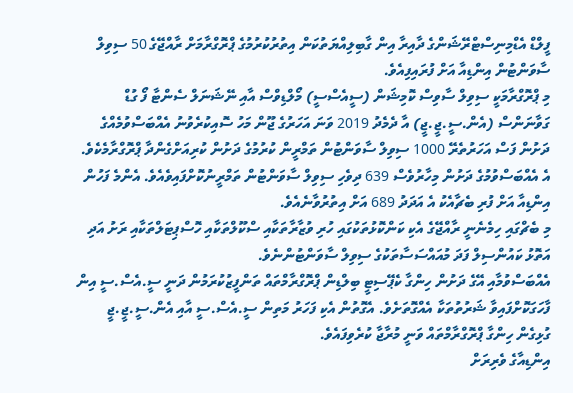ފީލްޑް އެޑްމިނިސްޓްރޭޝަންގެ ދާއިރާ އިން ގާބިލިއްޔަތުކަން އިތުރުކުރުމުގެ ޕްރޮގްރާމަށް ރާއްޖޭގެ 50 ސިވިލް ސާވަންޓުން އިންޑިއާ އަށް ފުރައިފިއެވެ.
މި ޕްރޮގްރާމަކީ ސިވިލް ސާވިސް ކޮމިޝަން (ސީއެސްސީ) މޯލްޑިވްސް އާއި ނޭޝަނަލް ސެންޓާ ފޯ ގުޑް ގަވާނަންސް (އެން.ސީ.ޖީ.ޖީ) އާ ދެމެދު 2019 ވަނަ އަހަރުގެ ޖޫން މަހު ސޮއިކުރެވުނު އެއްބަސްވުމެއްގެ ދަށުން ފަސް އަހަރުތެރޭ 1000 ސިވިލް ސާވަންޓުން ތަމްރީން ކުރުމުގެ ދަށުން ކުރިއަށްގެންދާ ޕްރޮގްރާމެކެވެ.
އެ އެއްބަސްވުމުގެ ދަށުން މިހާރުވެސް 639 ދިވެހި ސިވިލް ސާވަންޓުން ތަމްރީނުކޮށްފައިވެއެވެ. އެންމެ ފަހުން އިންޑިއާ އަށް ފުރި ބެޗާއެކު އެ އަދަދު 689 އަށް އިތުރުވާނެއެވެ.
މި ބެޗްގައި ހިމެނެނީ ރާއްޖޭގެ އެކި ކަންކޮޅުތަކުގައި ހުރި ވުޒާރާތަކާއި ސްކޫލްތަކާއި ހޮސްޕިޓަލްތަކާއި ރަށު އަދި އަތޮޅު ކައުންސިލް ފަދަ މުއައްސަސާތަކުގެ ސިވިލް ސާވަންޓުންނެވެ.
އެއްބަސްވުމާއި އޭގެ ދަށުން ހިންގާ ކެޕޭސިޓީ ބިލްޑިން ޕްރޮގްރާމްތައް ތަންފީޒުކުރަމުން ދަނީ ސީ.އެސް.ސީ އިން ފާހަގަކޮށްފައިވާ ޝަރުތުތަކާ އެއްގޮތަށެވެ. އެގޮތުން އެކި ފަހަރު މަތިން ސީ.އެސް.ސީ އާއި އެން.ސީ.ޖީ.ޖީ ގުޅިގެން ހިންގާ ޕްރޮގްރާމްތައް ވަނީ މުރާޖާ ކުރެވިފައެވެ.
އިންޑިއާގެ ވެރިރަށް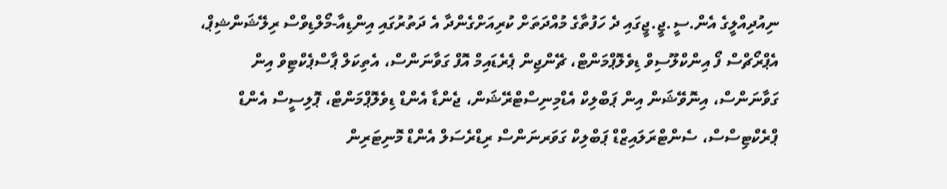ނިއުދިއްލީގެ އެން.ސީ.ޖީ.ޖީގައި ދެ ހަފުތާގެ މުއްދަތަށް ކުރިއަށްގެންދާ އެ ދަތުރުގައި އިންޑިއާ-މޯލްޑިވްސް ރިލޭޝަންޝިޕް، އެޕްރޯޗްސް ފޯ އިންކްލޫސިވް ޑިވެލޮޕްމަންޓް، ޗޭންޖިން ޕެރެޑައިމް އޮފް ގަވާނަންސް، އެތިކަލް ޕާސްޕެކްޓިވް އިން ގަވާނަންސް، އިނޮވޭޝަން އިން ޕަބްލިކް އެޑްމިނިސްޓްރޭޝަން، ޖެންޑާ އެންޑް ޑިވެލޮޕްމަންޓް، ޕޮލިސީސް އެންޑް ޕްރެކްޓިސްސް، ސެންޓްރަލައިޒްޑް ޕަބްލިކް ގަވަރނަންސް ރިޑްރެސަލް އެންޑް މޮނިޓަރިން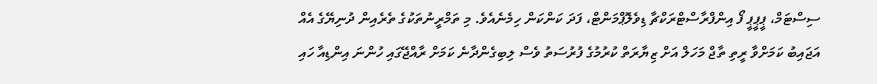ސިސްޓަމް، ޕީޕީޕީ ފޯ އިންފްރާސްޓްރަކްޗާ ޑިވެލޮޕްމަންޓް، ފަދަ ކަންކަން ހިމެނެއެވެ. މި ތަމްރީނުތަކުގެ ތެރެއިން ދުނިޔޭގެ އެއް އަޖައިބު ކަމަށްވާ ރީތި ތާޖް މަހަލް އަށް ޒިޔާރަތް ކުރުމުގެ ފުރުސަތު ވެސް ލިބިގެންދާނެ ކަމަށް ރާއްޖޭގައި ހުންނަ އިންޑިއާ ހައި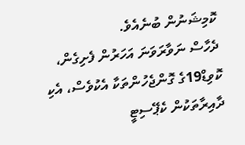ކޮމިޝަނުން ބުނެއެވެ.
ދެހާސް ނަވާރަވަނަ އަހަރުން ފެށިގެން، ކޮވިޑް19ގެ ގޮންޖެހުންތަކާ އެކުވެސް، އެކި ދާއިރާތަކުން ކެޕޭސިޓީ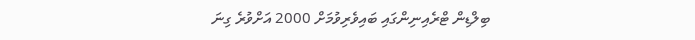ބިލްޑިން ޓްރެއިނިންގައި ބައިވެރިވުމަށް 2000 އަށްވުރެ ގިނަ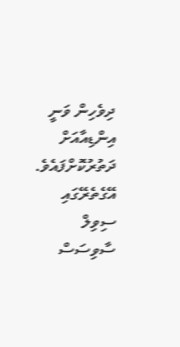ދިވެހިން ވަނީ އިންޑިއާއަށް ދަތުރުކޮށްފައެވެ. އޭގެތެރޭގައި ސިވިލް ސާވިސަސް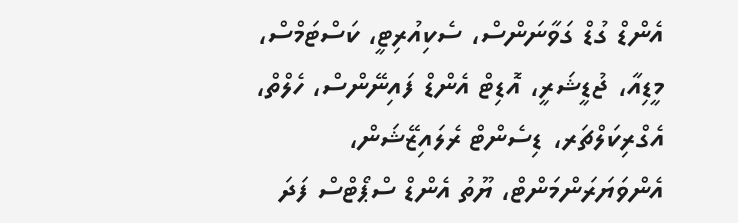އެންޑް ގުޑް ގަވާނަންސް، ސެކިއުރިޓީ، ކަސްޓަމްސް، މީޑިއާ، ޖުޑީޝަރީ، އޮޑިޓް އެންޑް ފައިނޭންސް، ހެލްތް، އެގްރިކަލްޗަރ، ޑިސެންޓް ރެލައިޒޭޝަން، އެންވަޔަރަންމަންޓް، ޔޫތު އެންޑް ސްޕޯޓްސް ފަދަ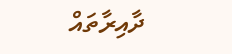ދާއިރާތައް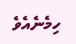ހިމެނެއެވެ